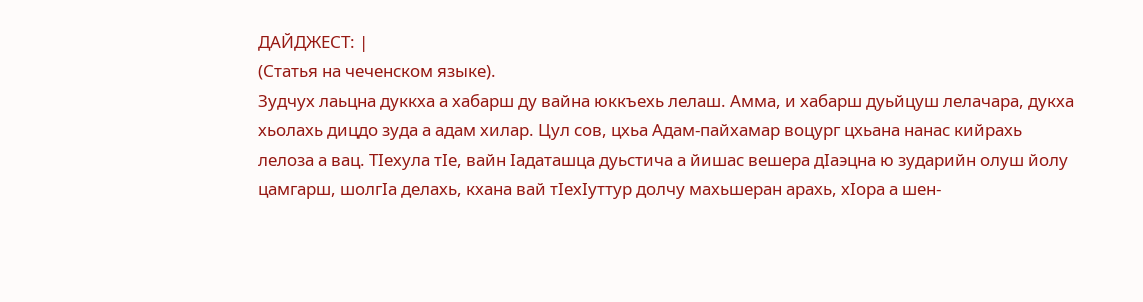ДАЙДЖЕСТ: |
(Статья на чеченском языке).
Зудчух лаьцна дуккха а хабарш ду вайна юккъехь лелаш. Амма, и хабарш дуьйцуш лелачара, дукха хьолахь дицдо зуда а адам хилар. Цул сов, цхьа Адам-пайхамар воцург цхьана нанас кийрахь лелоза а вац. ТIехула тIе, вайн Iадаташца дуьстича а йишас вешера дIаэцна ю зударийн олуш йолу цамгарш, шолгIа делахь, кхана вай тIехIуттур долчу махьшеран арахь, хIора а шен-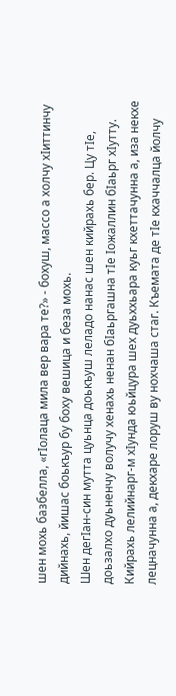шен мохь базбелла, «гIолаца мила вер вара те?» - бохуш, массо а холчу хIиттинчу дийнахь, йишас боькъур бу боху вешица и беза мохь.
Шен дегIан-син мутта цуьнца доькъуш леладо нанас шен кийрахь бер. Цу тIе, доьзалхо дуьненчу волучу хенахь ненан бIаьргашна тIе Iожаллин бIаьрг хIутту. Кийрахь лелийнарг-м хIунда юьйцура шех дуьххьара куьг кхеттачунна а, иза некхе лецначунна а, декхаре лоруш ву нохчаша стаг. Къемата де тIе кхаччалца йолчу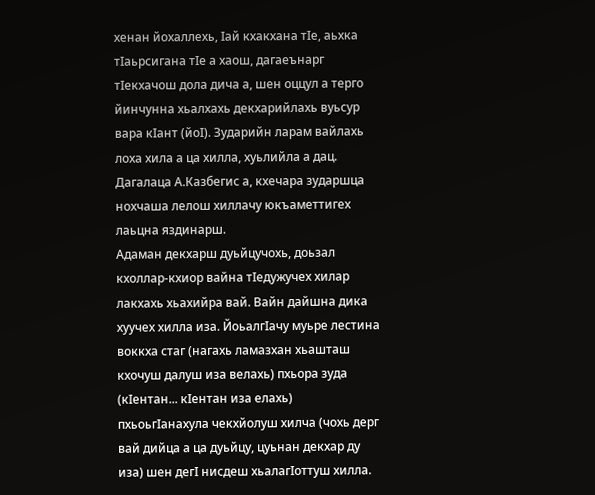хенан йохаллехь, Iай кхакхана тIе, аьхка тIаьрсигана тIе а хаош, дагаеънарг тIекхачош дола дича а, шен оццул а терго йинчунна хьалхахь декхарийлахь вуьсур вара кIант (йоI). Зударийн ларам вайлахь лоха хила а ца хилла, хуьлийла а дац. Дагалаца А.Казбегис а, кхечара зударшца нохчаша лелош хиллачу юкъаметтигех лаьцна яздинарш.
Адаман декхарш дуьйцучохь, доьзал кхоллар-кхиор вайна тIедужучех хилар лакхахь хьахийра вай. Вайн дайшна дика хуучех хилла иза. ЙоьалгIачу муьре лестина воккха стаг (нагахь ламазхан хьашташ кхочуш далуш иза велахь) пхьора зуда (кIентан... кIентан иза елахь) пхьоьгIанахула чекхйолуш хилча (чохь дерг вай дийца а ца дуьйцу, цуьнан декхар ду иза) шен дегI нисдеш хьалагIоттуш хилла.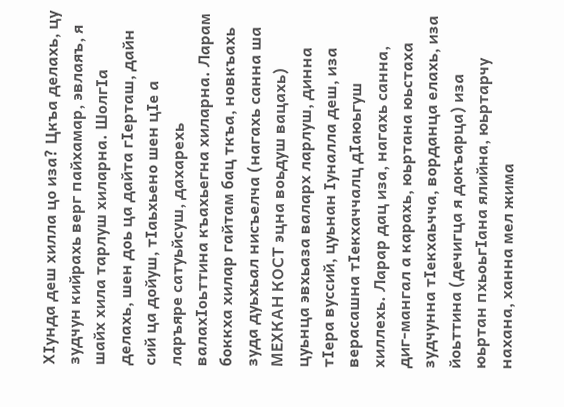ХIунда деш хилла цо иза? Цкъа делахь, цу зудчун кийрахь верг пайхамар, эвлаяъ, я шайх хила тарлуш хиларна. ШолгIа делахь, шен доь ца дайта гIерташ, дайн сий ца дойуш, тIаьхьено шен цIе а ларъяре сатуьйсуш, дахарехь валахIоьттина къахьегна хиларна. Ларам боккха хилар гайтам бац ткъа, новкъахь зуда дуьхьал нисъелча (нагахь санна ша МЕХКАН КОСТ эцна воьдуш вацахь) цуьнца эвхьаза валарх ларлуш, динна тIера вуссий, цуьнан Iуналла деш, иза верасашна тIекхаччалц дIаюьгуш хиллехь. Ларар дац иза, нагахь санна, диг-мангал а карахь, юьртана юьстаха зудчунна тIекхаьчча, ворданца елахь, иза йоьттина (дечигца я докъарца) иза юьртан пхьоьгIана ялийна, юьртарчу нахана, ханна мел жима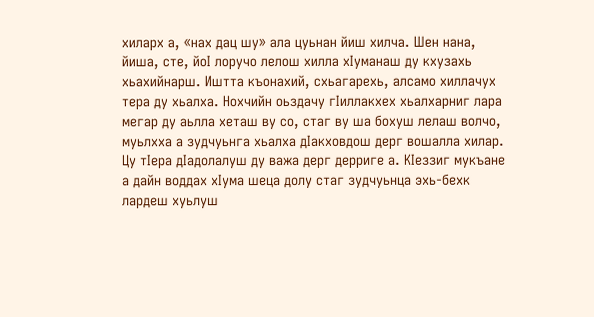хиларх а, «нах дац шу» ала цуьнан йиш хилча. Шен нана, йиша, сте, йоI лоручо лелош хилла хIуманаш ду кхузахь хьахийнарш. Иштта къонахий, схьагарехь, алсамо хиллачух тера ду хьалха. Нохчийн оьздачу гIиллакхех хьалхарниг лара мегар ду аьлла хеташ ву со, стаг ву ша бохуш лелаш волчо, муьлхха а зудчуьнга хьалха дIакховдош дерг вошалла хилар. Цу тIера дIадолалуш ду важа дерг дерриге а. КIеззиг мукъане а дайн воддах хIума шеца долу стаг зудчуьнца эхь-бехк лардеш хуьлуш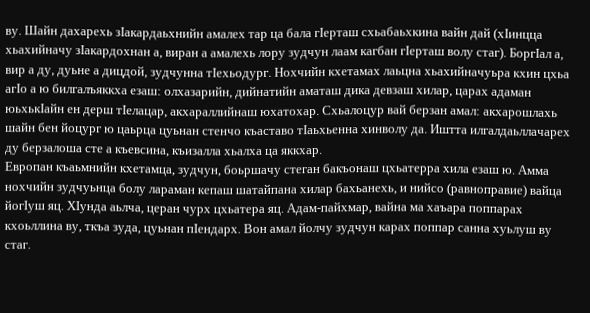ву. Шайн дахарехь зIакардаьхнийн амалех тар ца бала гIерташ схьабаьхкина вайн дай (хIинцца хьахийначу зIакардохнан а, виран а амалехь лору зудчун лаам кагбан гIерташ волу стаг). БоргIал а, вир а ду, дуьне а дицдой, зудчунна тIехьодург. Нохчийн кхетамах лаьцна хьахийначуьра кхин цхьа агIо а ю билгалъяккха езаш: олхазарийн, дийнатийн аматаш дика девзаш хилар, царах адаман юьхькIайн ен дерш тIелацар, акхараллийнаш юхатохар. Схьалоцур вай берзан амал: акхарошлахь шайн бен йоцург ю цаьрца цуьнан стенчо къаставо тIаьхьенна хинволу да. Иштта илгалдаьллачарех ду берзалоша сте а къевсина, къизалла хьалха ца яккхар.
Европан къаьмнийн кхетамца, зудчун, боьршачу стеган бакъонаш цхьатерра хила езаш ю. Амма нохчийн зудчуьнца болу лараман кепаш шатайпана хилар бахьанехь, и нийсо (равноправие) вайца йогIуш яц. ХIунда аьлча, церан чурх цхьатера яц. Адам-пайхмар, вайна ма хаъара поппарах кхоьллина ву, ткъа зуда, цуьнан пIендарх. Вон амал йолчу зудчун карах поппар санна хуьлуш ву стаг.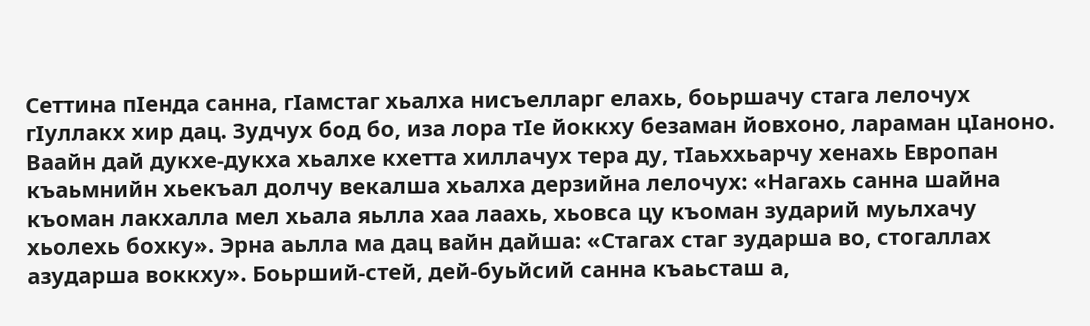Сеттина пIенда санна, гIамстаг хьалха нисъелларг елахь, боьршачу стага лелочух гIуллакх хир дац. Зудчух бод бо, иза лора тIе йоккху безаман йовхоно, лараман цIаноно. Ваайн дай дукхе-дукха хьалхе кхетта хиллачух тера ду, тIаьххьарчу хенахь Европан къаьмнийн хьекъал долчу векалша хьалха дерзийна лелочух: «Нагахь санна шайна къоман лакхалла мел хьала яьлла хаа лаахь, хьовса цу къоман зударий муьлхачу хьолехь бохку». Эрна аьлла ма дац вайн дайша: «Стагах стаг зударша во, стогаллах азударша воккху». Боьрший-стей, дей-буьйсий санна къаьсташ а,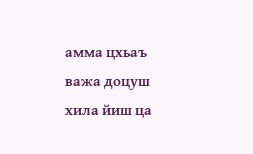амма цхьаъ важа доцуш хила йиш ца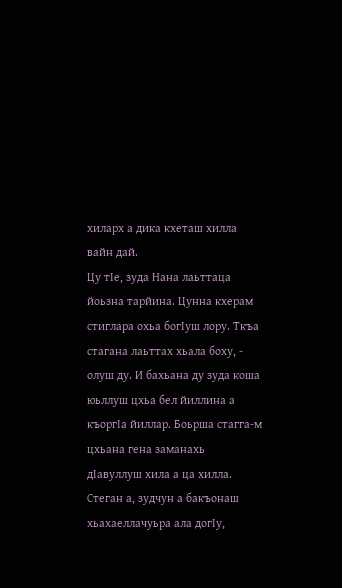хиларх а дика кхеташ хилла вайн дай.
Цу тIе, зуда Нана лаьттаца йоьзна тарйина. Цунна кхерам стиглара охьа богIуш лору. Ткъа стагана лаьттах хьала боху, - олуш ду. И бахьана ду зуда коша юьллуш цхьа бел йиллина а къоргIа йиллар. Боьрша стагга-м цхьана гена заманахь дIавуллуш хила а ца хилла. Стеган а, зудчун а бакъонаш хьахаеллачуьра ала догIу,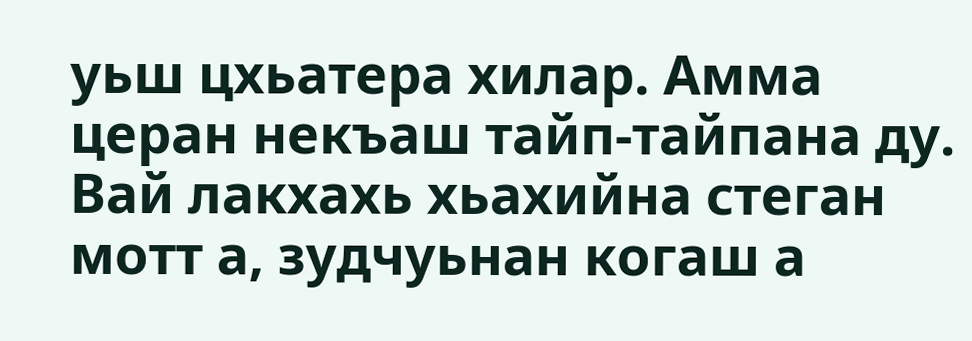уьш цхьатера хилар. Амма церан некъаш тайп-тайпана ду. Вай лакхахь хьахийна стеган мотт а, зудчуьнан когаш а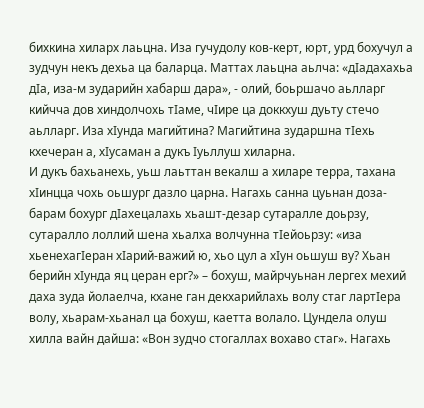бихкина хиларх лаьцна. Иза гучудолу ков-керт, юрт, урд бохучул а зудчун некъ дехьа ца баларца. Маттах лаьцна аьлча: «дIадахахьа дIа, иза-м зударийн хабарш дара», - олий, боьршачо аьлларг кийчча дов хиндолчохь тIаме, чIире ца доккхуш дуьту стечо аьлларг. Иза хIунда магийтина? Магийтина зударшна тIехь кхечеран а, хIусаман а дукъ Iуьллуш хиларна.
И дукъ бахьанехь, уьш лаьттан векалш а хиларе терра, тахана хIинцца чохь оьшург дазло царна. Нагахь санна цуьнан доза-барам бохург дIахецалахь хьашт-дезар сутаралле доьрзу, сутаралло лоллий шена хьалха волчунна тIейоьрзу: «иза хьенехагIеран хIарий-важий ю, хьо цул а хIун оьшуш ву? Хьан берийн хIунда яц церан ерг?» – бохуш, майрчуьнан лергех мехий даха зуда йолаелча, кхане ган декхарийлахь волу стаг лартIера волу, хьарам-хьанал ца бохуш, каетта волало. Цундела олуш хилла вайн дайша: «Вон зудчо стогаллах вохаво стаг». Нагахь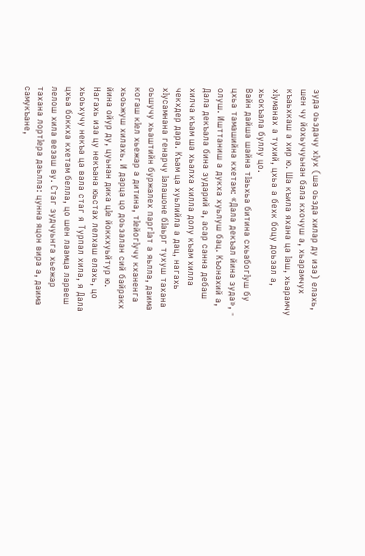зуда оьздачу хIух (ша оьзда хилар ду иза) елахь, шен чу йохьучуьнан бала кхочуш а, хьарамчух къаьхкаш а хир ю. Ша къила яхана ца Iаш, хьарамчу хIуманах а тухий, цхьа а бехк боцу доьзал а, хьокъала буллу цо.
Вайн дайша шайна тIаьхьа битина схьабогIуш бу цхьа тамашийна кхетам: «Дала декъал йина зуда», - олуш. Ишттаниш а дукха хуьлуш бац. Къонахий а, Дала декъала бина зударий а, асар санна дебаш хилча къам ша хьалха хилла долу къам хилла чекхдер дара. Къам ца хуьлийла а дац, нагахь хIусамнана генарчу Iалашоне бIаьрг тухуш тахана оьшучу хьаштийн буржалех паргIат а яьлла, даима когаш кIел хьежар а дитина, тIейогIучу кханенга хьоьжуш хилахь. И дарца цо доьзалан сий байракх йина ойур ду, цуьнан дика цIе йоккхуьйтур ю. Нагахь иза цу некъана юьстах лелхаш елахь, цо хьоьхучу некъа ца вала стаг я Турпал хила, я Дала цхьа боккха кхетам белла, цо шен лаамца ларвеш лелош хила везаш ву. Стаг зудчуьнга хьежар тахана лортIера даьлла: цунна яцон вира а, даима самукъане,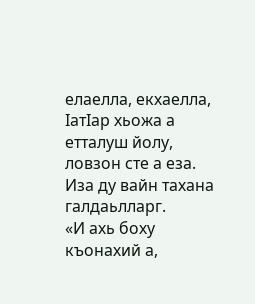елаелла, екхаелла, IатIар хьожа а етталуш йолу, ловзон сте а еза. Иза ду вайн тахана галдаьлларг.
«И ахь боху къонахий а,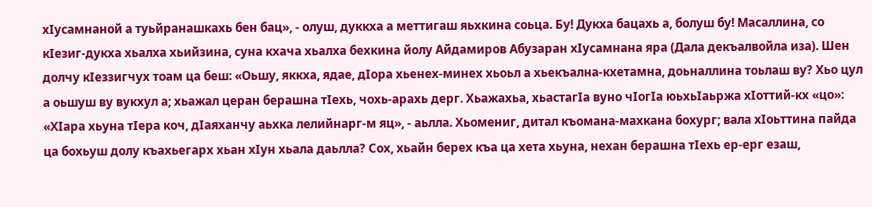хIусамнаной а туьйранашкахь бен бац», - олуш, дуккха а меттигаш яьхкина соьца. Бу! Дукха бацахь а, болуш бу! Масаллина, со кIезиг-дукха хьалха хьийзина, суна кхача хьалха бехкина йолу Айдамиров Абузаран хIусамнана яра (Дала декъалвойла иза). Шен долчу кIеззигчух тоам ца беш: «Оьшу, яккха, ядае, дIора хьенех-минех хьоьл а хьекъална-кхетамна, доьналлина тоьлаш ву? Хьо цул а оьшуш ву вукхул а; хьажал церан берашна тIехь, чохь-арахь дерг. Хьажахьа, хьастагIа вуно чIогIа юьхьIаьржа хIоттий-кх «цо»: «ХIара хьуна тIера коч, дIаяханчу аьхка лелийнарг-м яц», - аьлла. Хьомениг, дитал къомана-махкана бохург; вала хIоьттина пайда ца бохьуш долу къахьегарх хьан хIун хьала даьлла? Сох, хьайн берех къа ца хета хьуна, нехан берашна тIехь ер-ерг езаш,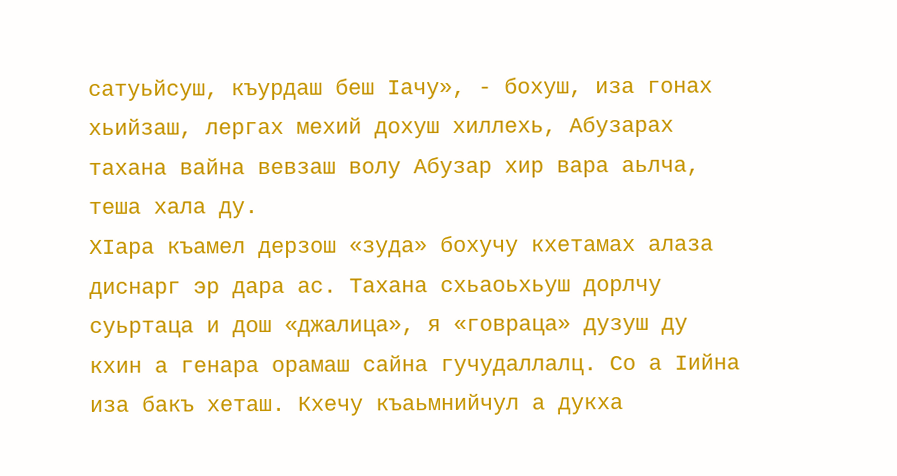сатуьйсуш, къурдаш беш Iачу», - бохуш, иза гонах хьийзаш, лергах мехий дохуш хиллехь, Абузарах тахана вайна вевзаш волу Абузар хир вара аьлча, теша хала ду.
ХIара къамел дерзош «зуда» бохучу кхетамах алаза диснарг эр дара ас. Тахана схьаоьхьуш дорлчу суьртаца и дош «джалица», я «говраца» дузуш ду кхин а генара орамаш сайна гучудаллалц. Со а Iийна иза бакъ хеташ. Кхечу къаьмнийчул а дукха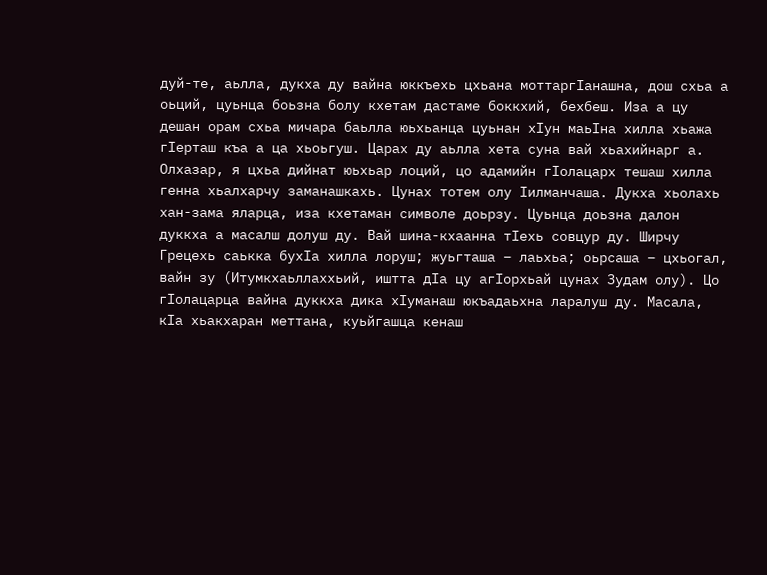дуй-те, аьлла, дукха ду вайна юккъехь цхьана моттаргIанашна, дош схьа а оьций, цуьнца боьзна болу кхетам дастаме боккхий, бехбеш. Иза а цу дешан орам схьа мичара баьлла юьхьанца цуьнан хIун маьIна хилла хьажа гIерташ къа а ца хьоьгуш. Царах ду аьлла хета суна вай хьахийнарг а.
Олхазар, я цхьа дийнат юьхьар лоций, цо адамийн гIолацарх тешаш хилла генна хьалхарчу заманашкахь. Цунах тотем олу Iилманчаша. Дукха хьолахь хан-зама яларца, иза кхетаман символе доьрзу. Цуьнца доьзна далон дуккха а масалш долуш ду. Вай шина-кхаанна тIехь совцур ду. Ширчу Грецехь саькка бухIа хилла лоруш; жуьгташа – лаьхьа; оьрсаша – цхьогал, вайн зу (Итумкхаьллаххьий, иштта дIа цу агIорхьай цунах Зудам олу). Цо гIолацарца вайна дуккха дика хIуманаш юкъадаьхна ларалуш ду. Масала, кIа хьакхаран меттана, куьйгашца кенаш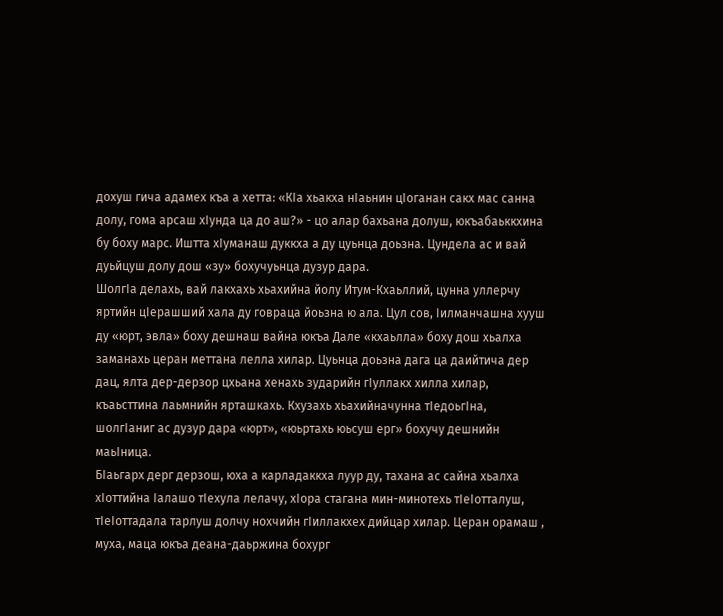дохуш гича адамех къа а хетта: «КIа хьакха нIаьнин цIоганан сакх мас санна долу, гома арсаш хIунда ца до аш?» - цо алар бахьана долуш, юкъабаьккхина бу боху марс. Иштта хIуманаш дуккха а ду цуьнца доьзна. Цундела ас и вай дуьйцуш долу дош «зу» бохучуьнца дузур дара.
ШолгIа делахь, вай лакхахь хьахийна йолу Итум-Кхаьллий, цунна уллерчу яртийн цIерашший хала ду говраца йоьзна ю ала. Цул сов, Iилманчашна хууш ду «юрт, эвла» боху дешнаш вайна юкъа Дале «кхаьлла» боху дош хьалха заманахь церан меттана лелла хилар. Цуьнца доьзна дага ца даийтича дер дац, ялта дер-дерзор цхьана хенахь зударийн гIуллакх хилла хилар, къаьсттина лаьмнийн ярташкахь. Кхузахь хьахийначунна тIедоьгIна, шолгIаниг ас дузур дара «юрт», «юьртахь юьсуш ерг» бохучу дешнийн маьIница.
БIаьгарх дерг дерзош, юха а карладаккха луур ду, тахана ас сайна хьалха хIоттийна Iалашо тIехула лелачу, хIора стагана мин-минотехь тIеIотталуш, тIеIоттадала тарлуш долчу нохчийн гIиллакхех дийцар хилар. Церан орамаш , муха, маца юкъа деана-даьржина бохург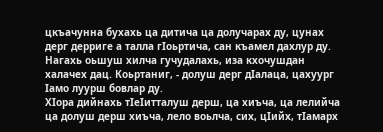цкъачунна бухахь ца дитича ца долучарах ду, цунах дерг дерриге а талла гIоьртича, сан къамел дахлур ду. Нагахь оьшуш хилча гучудалахь, иза кхочушдан халачех дац. Коьртаниг, - долуш дерг дIалаца, цахуург Iамо луурш бовлар ду.
ХIора дийнахь тIеIитталуш дерш, ца хиъча, ца лелийча ца долуш дерш хиъча, лело воьлча, сих, цIийх, тIамарх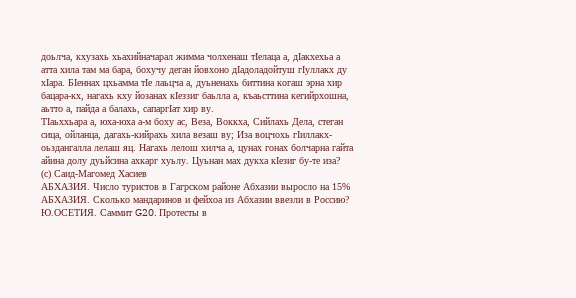доьлча, кхузахь хьахийначарал жимма чолхенаш тIелаца а, дIакхехьа а атта хила там ма бара, бохучу деган йовхоно дIадоладойтуш гIуллакх ду хIара. БIеннах цхьамма тIе лаьцча а, дуьненахь биттина когаш эрна хир бацара-кх, нагахь кху йозанах кIеззиг баьлла а, къаьсттина кегийрхошна, аьтто а, пайда а балахь, сапаргIат хир ву.
ТIаьххьара а, юха-юха а-м боху ас, Веза, Воккха, Сийлахь Дела, стеган сица, ойланца, дагахь-кийрахь хила везаш ву; Иза воцчохь гIиллакх-оьздангалла лелаш яц. Нагахь лелош хилча а, цунах гонах болчарна гайта айина долу дуьйсина ахкарг хуьлу. Цуьнан мах дукха кIезиг бу-те иза?
(с) Саид-Магомед Хасиев
АБХАЗИЯ. Число туристов в Гагрском районе Абхазии выросло на 15%
АБХАЗИЯ. Сколько мандаринов и фейхоа из Абхазии ввезли в Россию?
Ю.ОСЕТИЯ. Саммит G20. Протесты в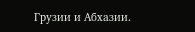Грузии и Абхазии.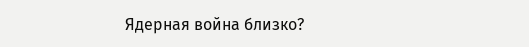Ядерная война близко?